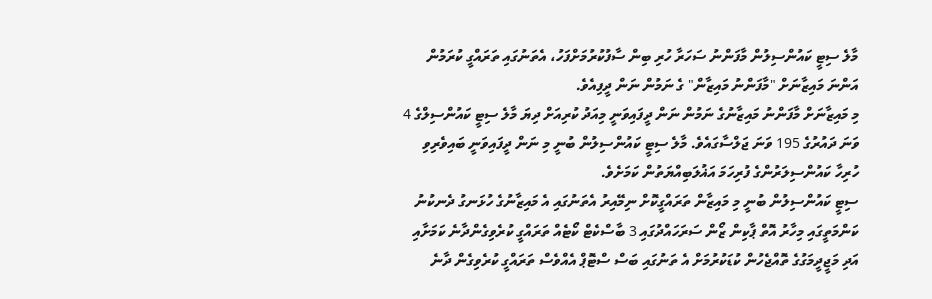މާލެ ސިޓީ ކައުންސިލުން މާފަންނު ސަހަރާ ހުރި ބިން ސާފުކުރުމަށްފަހު، އެތަނުގައި ތަރައްގީ ކުރަމުން އަންނަ މައިޒާނަށް "މާފަންނު މައިޒާން" ގެ ނަމުން ނަން ދީފިއެވެ.
މި މައިޒާނަށް މާފަންނު މައިޒާނުގެ ނަމުން ނަން ދީފައިވަނީ މިއަދު ކުރިއަށް ދިޔަ މާލެ ސިޓީ ކައުންސިލްގެ 4 ވަނަ ދައުރުގެ 195 ވަނަ ޖަލްސާގައެވެ. މާލެ ސިޓީ ކައުންސިލުން ބުނީ މި ނަން ދީފައިވަނީ ބައިވެރިވި ހުރިހާ ކައުންސިލަރުންގެ ފުރިހަމަ އަޣުލަބިއްޔަތުން ކަމަށެވެ.
ސިޓީ ކައުންސިލުން ބުނީ މި މައިޒާން ތަރައްގީކޮށް ނިމޭއިރު އެތަނުގައި އެ މައިޒާނުގެ ހުޅަނގު ދެނކުނު ކަންމަތީގައި މިހާރު އޮތް ޕާކިން ޒޯން ސަރަހައްދުގައި 3 ބާސްކެޓް ކޯޓެއް ތަރައްގީ ކުރެވިގެންދާނެ ކަމަށާއި އަދި މަޖީދީމަގުގެ ތޮއްޖެހުން ކުޑަކުރުމަށް އެ ތަނުގައި ބަސް ސްޓޮޕް އެއްވެސް ތަރައްގީ ކުރެވިގެން ދާނެ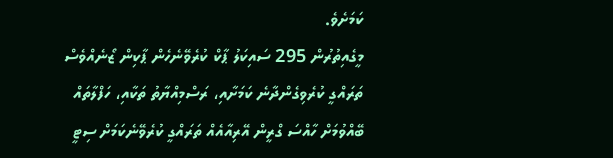ކަމަށެވެ.
މީގެއިތުރުން 295 ސައިކަލު ޕާކް ކުރެވޭނެހެން ޕާކިން ޒޯނެއްވެސް ތަރައްގީ ކުރެވިގެންދާނެ ކަމަށާއި، ރަސްމިއްޔާތު ތަކާއި، ހަފްލާތައް ބޭއްވުމަށް ހާއްސަ ގްރީން އޭރިއާއެއް ތަރައްގީ ކުރެވޭނެކަމަށް ސިޓީ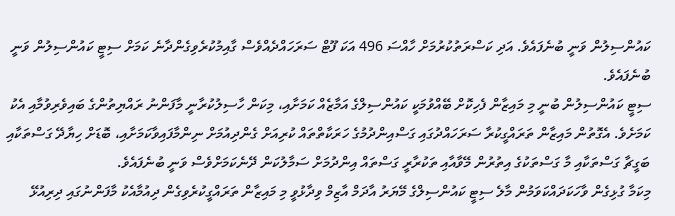ކައުންސިލުން ވަނީ ބުނެފައެވެ. އަދި ކަސްރަތުކުރުމަށް ހާއްސަ 496 އަކަ ފޫޓް ސަރަހައްދެއްވެސް ގާއިމުކުރެވިގެންދާނެ ކަމަށް ސިޓީ ކައުންސިލުން ވަނީ ބުނެފައެވެ.
ސިޓީ ކައުންސިލުން ބުނީ މި މައިޒާން ފެހިކޮށް ބޭއްވުމަކީ ކައުންސިލްގެ އަމާޒެއް ކަމަށާއި، މިކަން ހާސިލުކުރާނީ މާފަންނު ރައްޔިތުންގެ ބައިވެރިވުމާއި އެކު ކަމަށެވެ. އެގޮތުން މައިޒާން ތަރައްގީކުރާ ސަރަހައްދުގައި ގަސްއިންދުމުގެ ހަރަކާތްތައް ކުރިއަށް ގެންދިއުމަށް ނިންމާފައިވާކަމަށާއި، ބޮޑަށް ހިޔާދޭ ގަސްތަކާއި ބަގީޗާ ގަސްތަކާއި މާ ގަސްތަކުގެ އިތުރުން މޭވާއާއި ތަކުރާރީ ގަސްތައް އިންދުމަށް ސަމާލުކަން ދޭނެކަމަށްވެސް ވަނީ ބުނެފައެވެ.
މިކަމާ ގުޅިގެން ވާހަކަދައްކަވަމުން މާލެ ސިޓީ ކައުންސިލްގެ މޭޔަރު އާދަމް އާޒިމް ވިދާޅުވީ މި މައިޒާން ތަރައްގީކުރެވިގެން ދިއުމާއެކު މާފަންނުގައި ދިރިއުޅޭ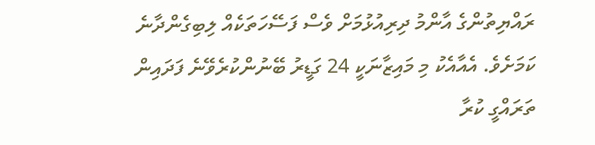ރައްޔިތުންގެ އާންމު ދިރިއުޅުމަށް ވެސް ފަސޭހަތަކެއް ލިބިގެންދާނެ ކަމަށެވެ. އެއާއެކު މި މައިޒާނަކީ 24 ގަޑީރު ބޭނުންކުރެވޭނެ ފަދައިން ތަރައްގީ ކުރާ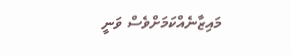މައިޒާނެއްކަމަށްވެސް ވަނީ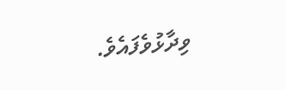ވިދާޅުވެފައެވެ.